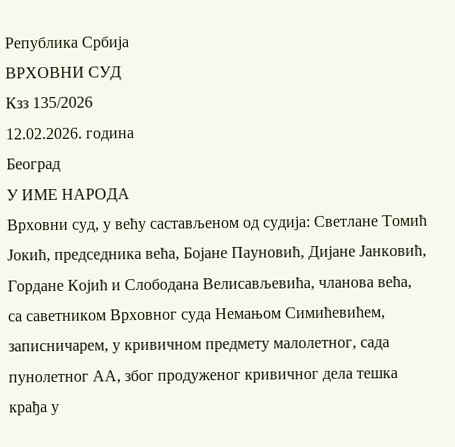Република Србија
ВРХОВНИ СУД
Кзз 135/2026
12.02.2026. година
Београд
У ИМЕ НАРОДА
Врховни суд, у већу састављеном од судија: Светлане Томић Јокић, председника већа, Бојане Пауновић, Дијане Јанковић, Гордане Којић и Слободана Велисављевића, чланова већа, са саветником Врховног суда Немањом Симићевићем, записничарем, у кривичном предмету малолетног, сада пунолетног АА, због продуженог кривичног дела тешка крађа у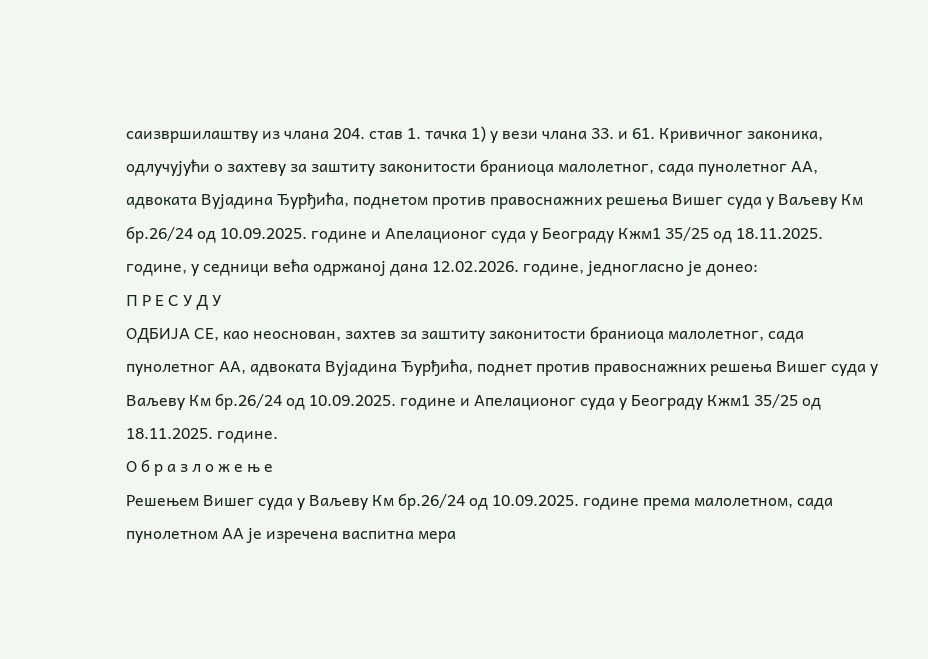саизвршилаштву из члана 204. став 1. тачка 1) у вези члана 33. и 61. Кривичног законика, одлучујући о захтеву за заштиту законитости браниоца малолетног, сада пунолетног АА, адвоката Вујадина Ђурђића, поднетом против правоснажних решења Вишег суда у Ваљеву Км бр.26/24 од 10.09.2025. године и Апелационог суда у Београду Кжм1 35/25 од 18.11.2025. године, у седници већа одржаној дана 12.02.2026. године, једногласно је донео:
П Р Е С У Д У
ОДБИЈА СЕ, као неоснован, захтев за заштиту законитости браниоца малолетног, сада пунолетног АА, адвоката Вујадина Ђурђића, поднет против правоснажних решења Вишег суда у Ваљеву Км бр.26/24 од 10.09.2025. године и Апелационог суда у Београду Кжм1 35/25 од 18.11.2025. године.
О б р а з л о ж е њ е
Решењем Вишег суда у Ваљеву Км бр.26/24 од 10.09.2025. године према малолетном, сада пунолетном АА је изречена васпитна мера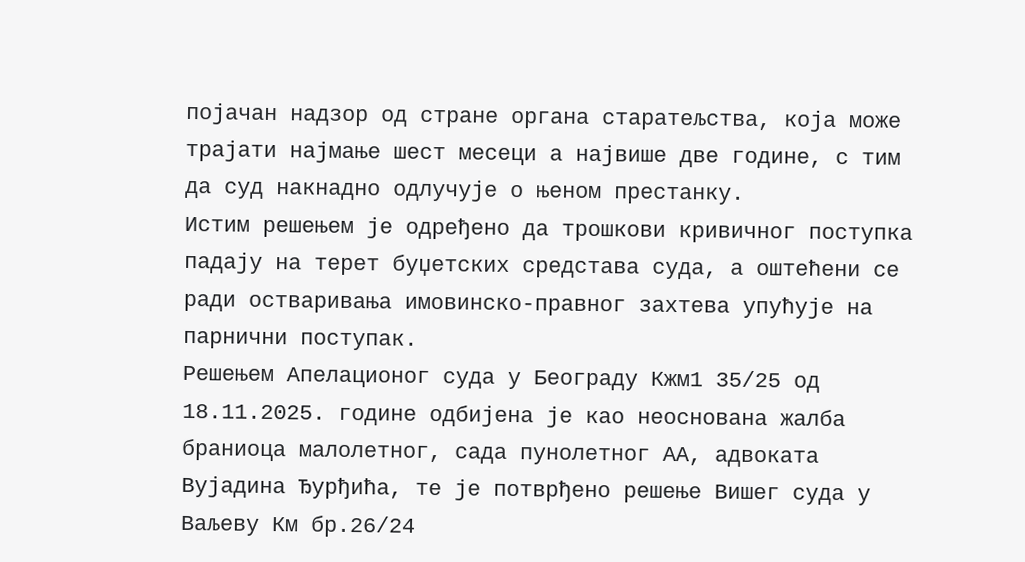појачан надзор од стране органа старатељства, која може трајати најмање шест месеци а највише две године, с тим да суд накнадно одлучује о њеном престанку.
Истим решењем је одређено да трошкови кривичног поступка падају на терет буџетских средстава суда, а оштећени се ради остваривања имовинско-правног захтева упућује на парнични поступак.
Решењем Апелационог суда у Београду Кжм1 35/25 од 18.11.2025. године одбијена је као неоснована жалба браниоца малолетног, сада пунолетног АА, адвоката Вујадина Ђурђића, те је потврђено решење Вишег суда у Ваљеву Км бр.26/24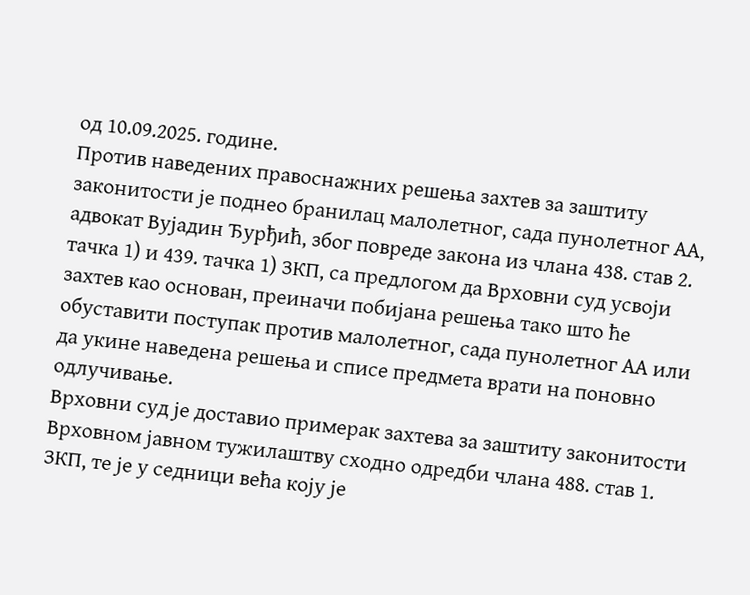од 10.09.2025. године.
Против наведених правоснажних решења захтев за заштиту законитости је поднео бранилац малолетног, сада пунолетног АА, адвокат Вујадин Ђурђић, због повреде закона из члана 438. став 2. тачка 1) и 439. тачка 1) ЗКП, са предлогом да Врховни суд усвоји захтев као основан, преиначи побијана решења тако што ће обуставити поступак против малолетног, сада пунолетног АА или да укине наведена решења и списе предмета врати на поновно одлучивање.
Врховни суд је доставио примерак захтева за заштиту законитости Врховном јавном тужилаштву сходно одредби члана 488. став 1. ЗКП, те је у седници већа коју је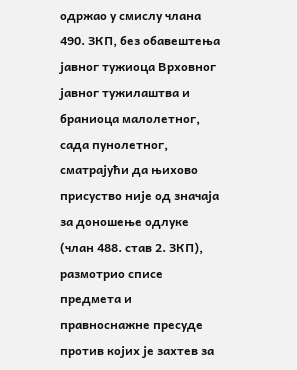одржао у смислу члана 490. ЗКП, без обавештења јавног тужиоца Врховног јавног тужилаштва и браниоца малолетног, сада пунолетног, сматрајући да њихово присуство није од значаја за доношење одлуке (члан 488. став 2. ЗКП), размотрио списе предмета и правноснажне пресуде против којих је захтев за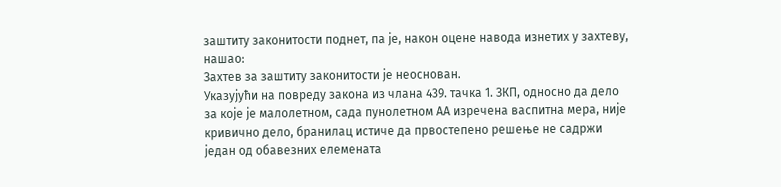заштиту законитости поднет, па је, након оцене навода изнетих у захтеву, нашао:
Захтев за заштиту законитости је неоснован.
Указујући на повреду закона из члана 439. тачка 1. ЗКП, односно да дело за које је малолетном, сада пунолетном АА изречена васпитна мера, није кривично дело, бранилац истиче да првостепено решење не садржи један од обавезних елемената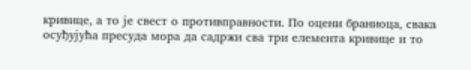кривице, а то је свест о противправности. По оцени браниоца, свака осуђујућа пресуда мора да садржи сва три елемента кривице и то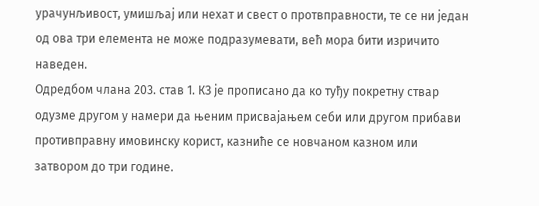урачунљивост, умишљај или нехат и свест о протвправности, те се ни један од ова три елемента не може подразумевати, већ мора бити изричито наведен.
Одредбом члана 203. став 1. КЗ је прописано да ко туђу покретну ствар одузме другом у намери да њеним присвајањем себи или другом прибави противправну имовинску корист, казниће се новчаном казном или затвором до три године.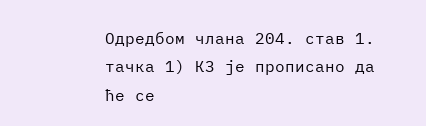Одредбом члана 204. став 1. тачка 1) КЗ је прописано да ће се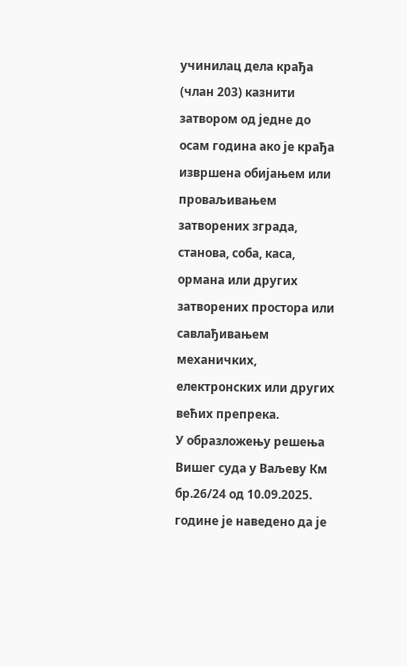учинилац дела крађа (члан 203) казнити затвором од једне до осам година ако је крађа извршена обијањем или проваљивањем затворених зграда, станова, соба, каса, ормана или других затворених простора или савлађивањем механичких, електронских или других већих препрека.
У образложењу решења Вишег суда у Ваљеву Км бр.26/24 од 10.09.2025. године је наведено да је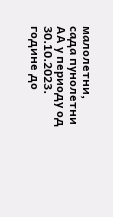малолетни, сада пунолетни АА у периоду од 30.10.2023. године до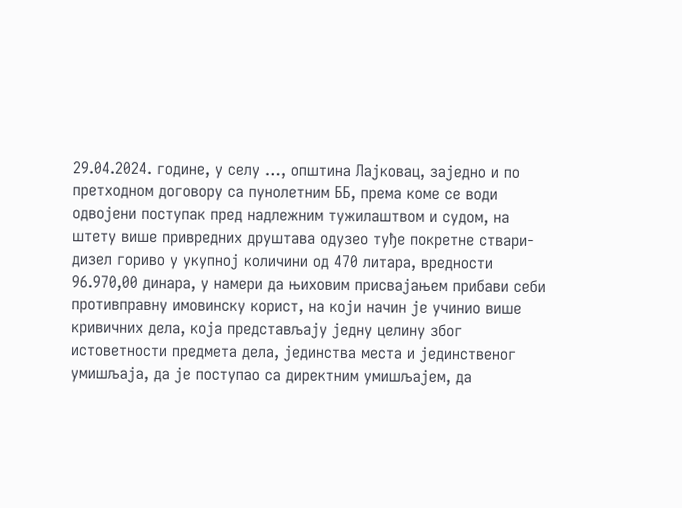29.04.2024. године, у селу …, општина Лајковац, заједно и по претходном договору са пунолетним ББ, према коме се води одвојени поступак пред надлежним тужилаштвом и судом, на штету више привредних друштава одузео туђе покретне ствари-дизел гориво у укупној количини од 470 литара, вредности 96.970,00 динара, у намери да њиховим присвајањем прибави себи противправну имовинску корист, на који начин је учинио више кривичних дела, која представљају једну целину због истоветности предмета дела, јединства места и јединственог умишљаја, да је поступао са директним умишљајем, да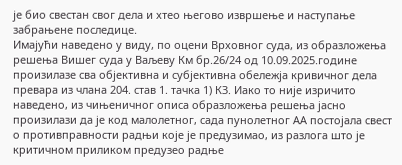је био свестан свог дела и хтео његово извршење и наступање забрањене последице.
Имајући наведено у виду, по оцени Врховног суда, из образложења решења Вишег суда у Ваљеву Км бр.26/24 од 10.09.2025.године произилазе сва објективна и субјективна обележја кривичног дела превара из члана 204. став 1. тачка 1) КЗ. Иако то није изричито наведено, из чињеничног описа образложења решења јасно произилази да је код малолетног, сада пунолетног АА постојала свест о противправности радњи које је предузимао, из разлога што је критичном приликом предузео радње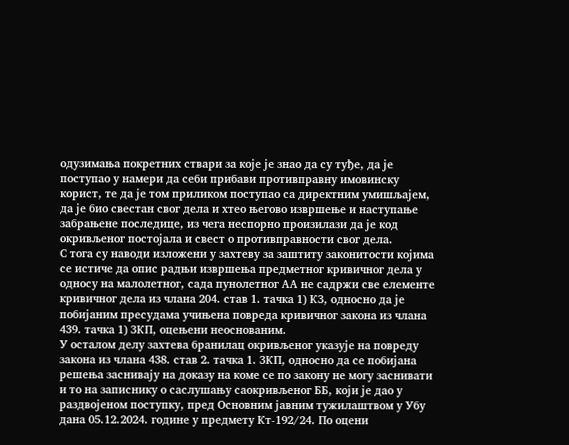одузимања покретних ствари за које је знао да су туђе, да је поступао у намери да себи прибави противправну имовинску корист, те да је том приликом поступао са директним умишљајем, да је био свестан свог дела и хтео његово извршење и наступање забрањене последице, из чега неспорно произилази да је код окривљеног постојала и свест о противправности свог дела.
С тога су наводи изложени у захтеву за заштиту законитости којима се истиче да опис радњи извршења предметног кривичног дела у односу на малолетног, сада пунолетног АА не садржи све елементе кривичног дела из члана 204. став 1. тачка 1) КЗ, односно да је побијаним пресудама учињена повреда кривичног закона из члана 439. тачка 1) ЗКП, оцењени неоснованим.
У осталом делу захтева бранилац окривљеног указује на повреду закона из члана 438. став 2. тачка 1. ЗКП, односно да се побијана решења заснивају на доказу на коме се по закону не могу заснивати и то на записнику о саслушању саокривљеног ББ, који је дао у раздвојеном поступку, пред Основним јавним тужилаштвом у Убу дана 05.12.2024. године у предмету Кт-192/24. По оцени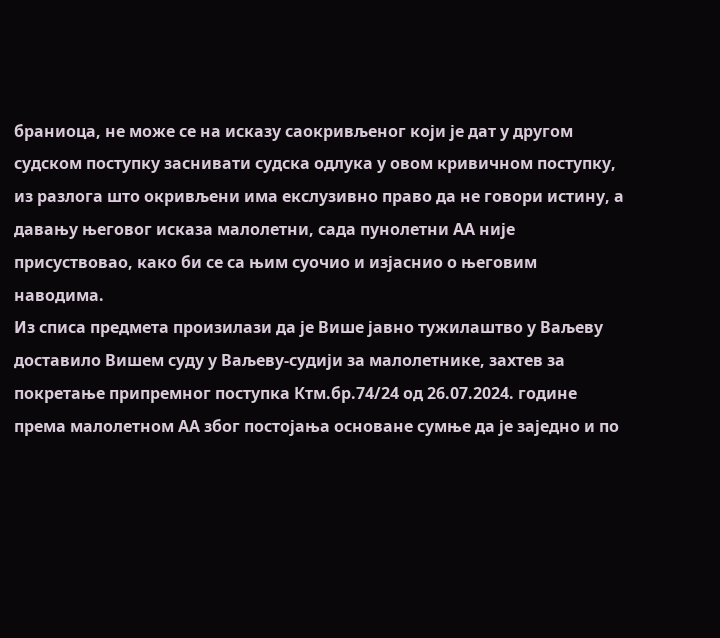браниоца, не може се на исказу саокривљеног који је дат у другом судском поступку заснивати судска одлука у овом кривичном поступку, из разлога што окривљени има екслузивно право да не говори истину, а давању његовог исказа малолетни, сада пунолетни АА није присуствовао, како би се са њим суочио и изјаснио о његовим наводима.
Из списа предмета произилази да је Више јавно тужилаштво у Ваљеву доставило Вишем суду у Ваљеву-судији за малолетнике, захтев за покретање припремног поступка Ктм.бр.74/24 од 26.07.2024. године према малолетном АА због постојања основане сумње да је заједно и по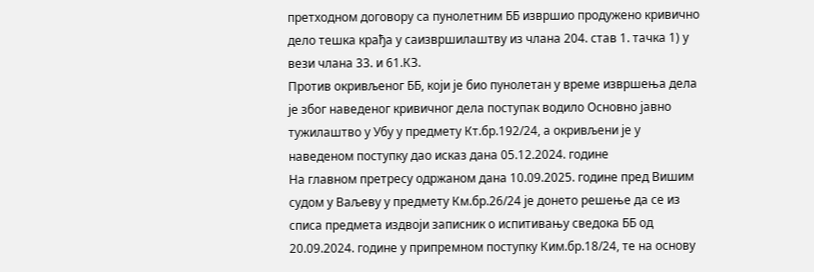претходном договору са пунолетним ББ извршио продужено кривично дело тешка крађа у саизвршилаштву из члана 204. став 1. тачка 1) у вези члана 33. и 61.КЗ.
Против окривљеног ББ, који је био пунолетан у време извршења дела је због наведеног кривичног дела поступак водило Основно јавно тужилаштво у Убу у предмету Кт.бр.192/24, а окривљени је у наведеном поступку дао исказ дана 05.12.2024. године
На главном претресу одржаном дана 10.09.2025. године пред Вишим судом у Ваљеву у предмету Км.бр.26/24 је донето решење да се из списа предмета издвоји записник о испитивању сведока ББ од 20.09.2024. године у припремном поступку Ким.бр.18/24, те на основу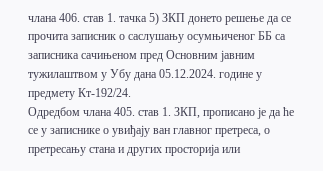члана 406. став 1. тачка 5) ЗКП донето решење да се прочита записник о саслушању осумњиченог ББ са записника сачињеном пред Основним јавним тужилаштвом у Убу дана 05.12.2024. године у предмету Кт-192/24.
Одредбом члана 405. став 1. ЗКП, прописано је да ће се у записнике о увиђају ван главног претреса, о претресању стана и других просторија или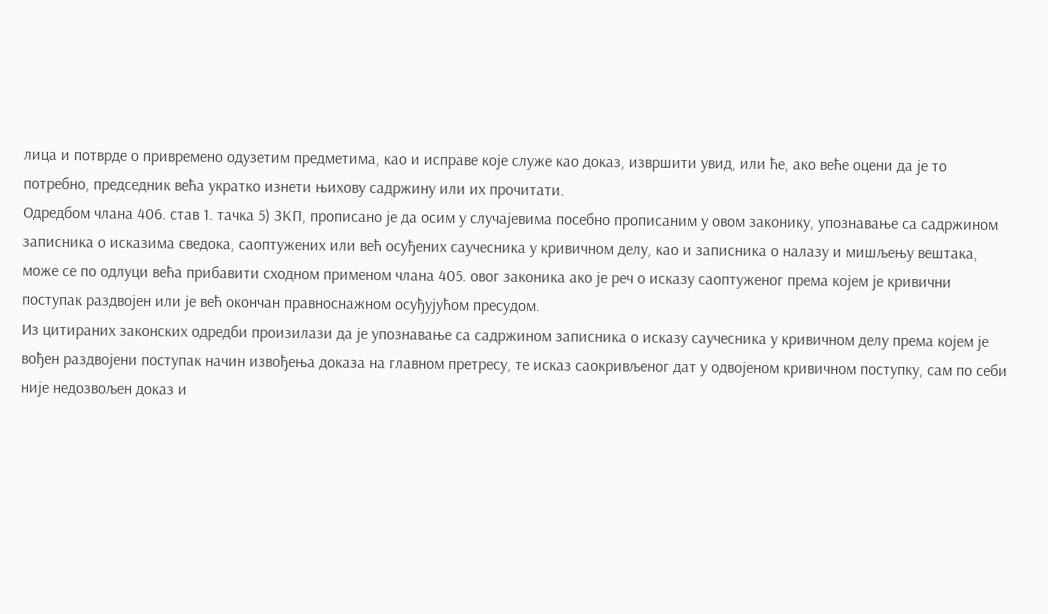лица и потврде о привремено одузетим предметима, као и исправе које служе као доказ, извршити увид, или ће, ако веће оцени да је то потребно, председник већа укратко изнети њихову садржину или их прочитати.
Одредбом члана 406. став 1. тачка 5) ЗКП, прописано је да осим у случајевима посебно прописаним у овом законику, упознавање са садржином записника о исказима сведока, саоптужених или већ осуђених саучесника у кривичном делу, као и записника о налазу и мишљењу вештака, може се по одлуци већа прибавити сходном применом члана 405. овог законика ако је реч о исказу саоптуженог према којем је кривични поступак раздвојен или је већ окончан правноснажном осуђујућом пресудом.
Из цитираних законских одредби произилази да је упознавање са садржином записника о исказу саучесника у кривичном делу према којем је вођен раздвојени поступак начин извођења доказа на главном претресу, те исказ саокривљеног дат у одвојеном кривичном поступку, сам по себи није недозвољен доказ и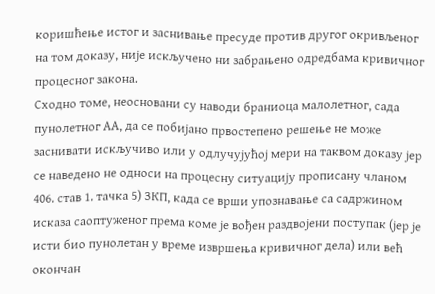коришћење истог и заснивање пресуде против другог окривљеног на том доказу, није искључено ни забрањено одредбама кривичног процесног закона.
Сходно томе, неосновани су наводи браниоца малолетног, сада пунолетног АА, да се побијано првостепено решење не може заснивати искључиво или у одлучујућој мери на таквом доказу јер се наведено не односи на процесну ситуацију прописану чланом 406. став 1. тачка 5) ЗКП, када се врши упознавање са садржином исказа саоптуженог према коме је вођен раздвојени поступак (јер је исти био пунолетан у време извршења кривичног дела) или већ окончан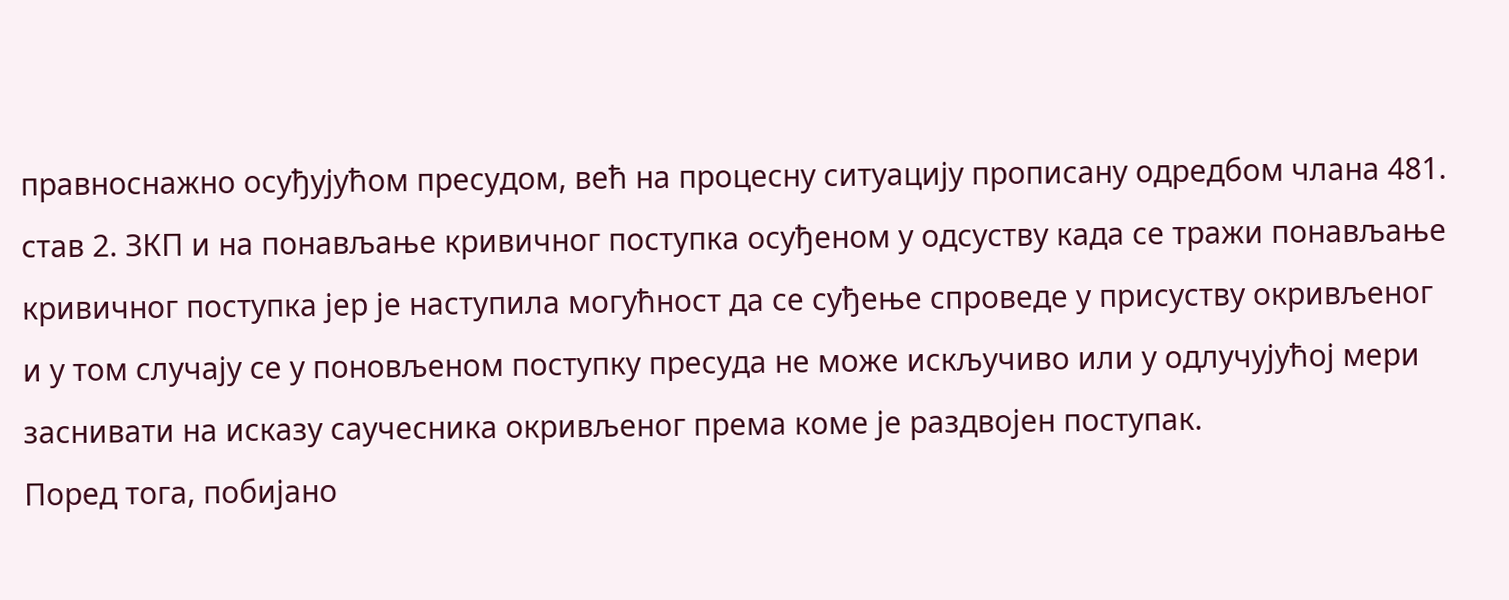правноснажно осуђујућом пресудом, већ на процесну ситуацију прописану одредбом члана 481. став 2. ЗКП и на понављање кривичног поступка осуђеном у одсуству када се тражи понављање кривичног поступка јер је наступила могућност да се суђење спроведе у присуству окривљеног и у том случају се у поновљеном поступку пресуда не може искључиво или у одлучујућој мери заснивати на исказу саучесника окривљеног према коме је раздвојен поступак.
Поред тога, побијано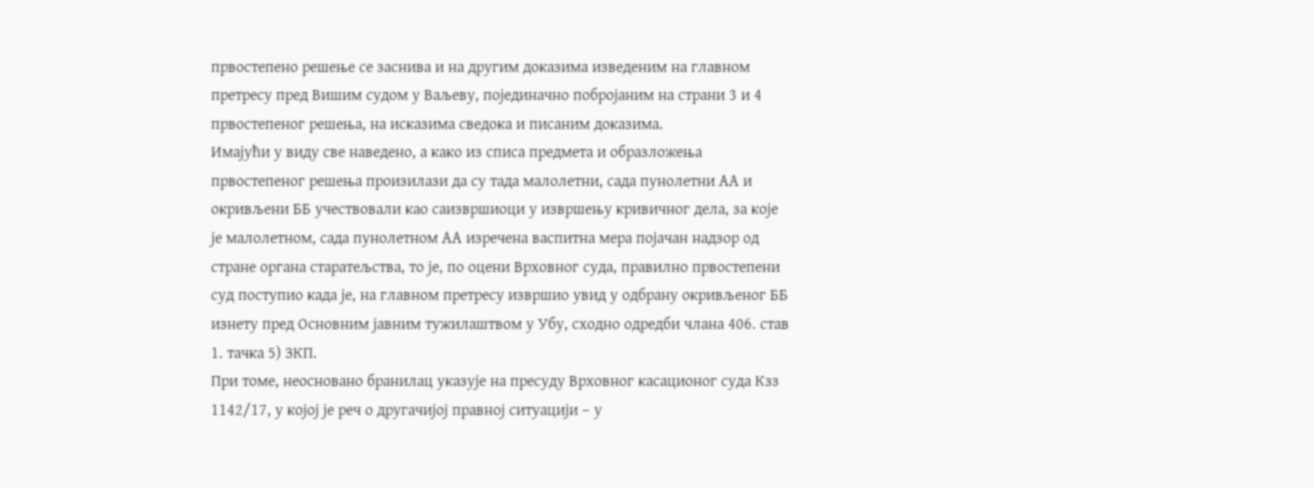првостепено решење се заснива и на другим доказима изведеним на главном претресу пред Вишим судом у Ваљеву, појединачно побројаним на страни 3 и 4 првостепеног решења, на исказима сведока и писаним доказима.
Имајући у виду све наведено, а како из списа предмета и образложења првостепеног решења произилази да су тада малолетни, сада пунолетни АА и окривљени ББ учествовали као саизвршиоци у извршењу кривичног дела, за које је малолетном, сада пунолетном АА изречена васпитна мера појачан надзор од стране органа старатељства, то је, по оцени Врховног суда, правилно првостепени суд поступио када је, на главном претресу извршио увид у одбрану окривљеног ББ изнету пред Основним јавним тужилаштвом у Убу, сходно одредби члана 406. став 1. тачка 5) ЗКП.
При томе, неосновано бранилац указује на пресуду Врховног касационог суда Кзз 1142/17, у којој је реч о другачијој правној ситуацији – у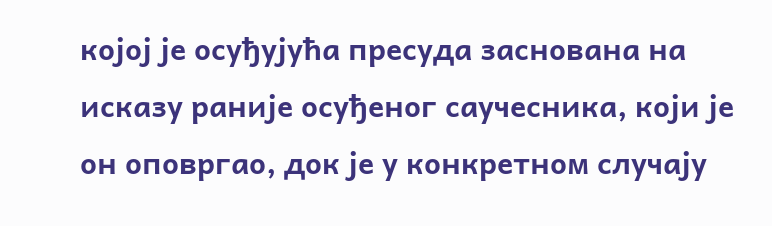којој је осуђујућа пресуда заснована на исказу раније осуђеног саучесника, који је он оповргао, док је у конкретном случају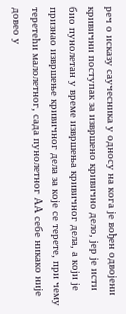реч о исказу саучесника у односу на кога је вођен одвојени кривични поступак за извршено кривично дело, јер је исти био пунолетан у време извршења кривичног дела, а који је признао извршење кривичног дела за које се терете, при чему теретећи малолетног, сада пунолетног АА себе никако није довео у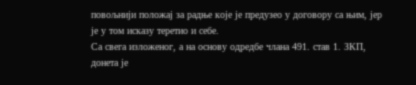повољнији положај за радње које је предузео у договору са њим, јер је у том исказу теретио и себе.
Са свега изложеног, а на основу одредбе члана 491. став 1. ЗКП, донета је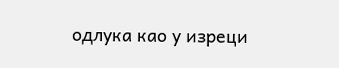одлука као у изреци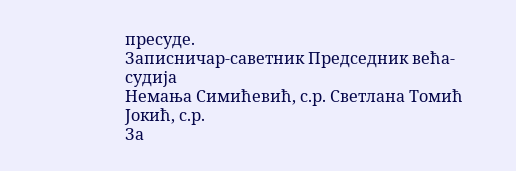пресуде.
Записничар-саветник Председник већа-судија
Немања Симићевић, с.р. Светлана Томић Јокић, с.р.
За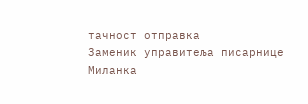тачност отправка
Заменик управитеља писарнице
Миланка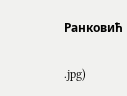Ранковић

.jpg)